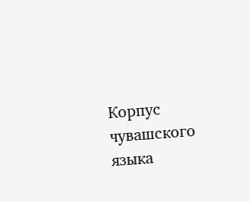Корпус чувашского языка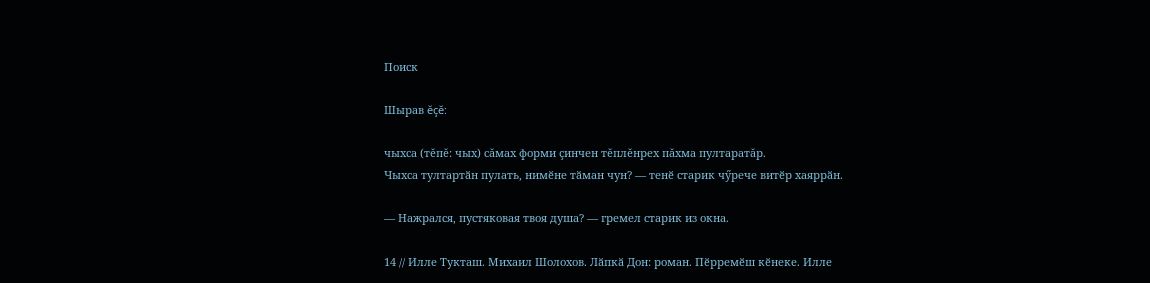Поиск

Шырав ĕçĕ:

чыхса (тĕпĕ: чых) сăмах форми çинчен тĕплĕнрех пăхма пултаратăр.
Чыхса тултартӑн пулать, нимӗне тӑман чун? — тенӗ старик чӳрече витӗр хаяррӑн.

— Нажрался, пустяковая твоя душа? — гремел старик из окна.

14 // Илле Тукташ. Михаил Шолохов. Лӑпкӑ Дон: роман. Пӗрремӗш кӗнеке. Илле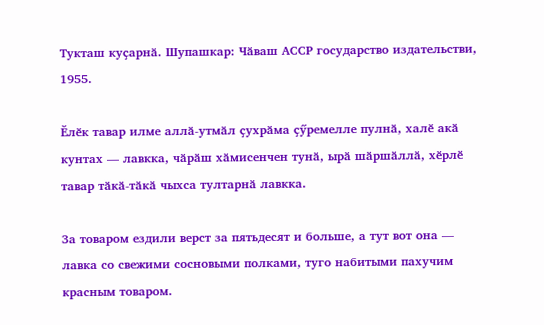Тукташ куҫарнӑ. Шупашкар: Чӑваш АССР государство издательстви, 1955.

Ӗлӗк тавар илме аллӑ-утмӑл ҫухрӑма ҫӳремелле пулнӑ, халӗ акӑ кунтах — лавкка, чӑрӑш хӑмисенчен тунӑ, ырӑ шӑршӑллӑ, хӗрлӗ тавар тӑкӑ-тӑкӑ чыхса тултарнӑ лавкка.

За товаром ездили верст за пятьдесят и больше, а тут вот она — лавка со свежими сосновыми полками, туго набитыми пахучим красным товаром.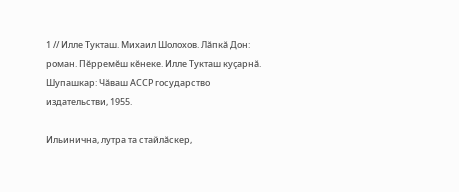1 // Илле Тукташ. Михаил Шолохов. Лӑпкӑ Дон: роман. Пӗрремӗш кӗнеке. Илле Тукташ куҫарнӑ. Шупашкар: Чӑваш АССР государство издательстви, 1955.

Ильинична, лутра та стайлӑскер,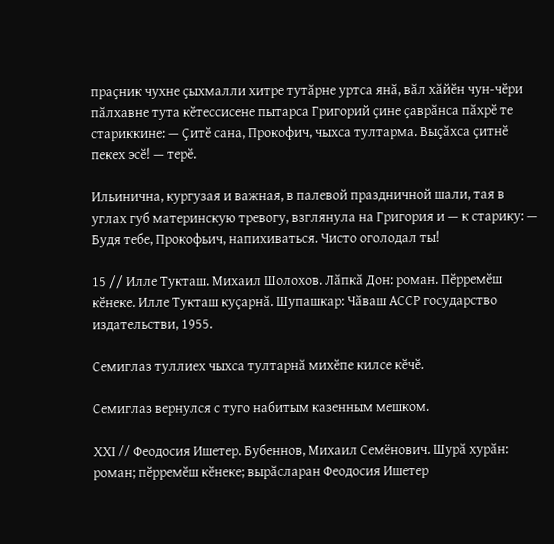праҫник чухне ҫыхмалли хитре тутӑрне уртса янӑ, вӑл хӑйӗн чун-чӗри пӑлхавне тута кӗтессисене пытарса Григорий ҫине ҫаврӑнса пӑхрӗ те стариккине: — Ҫитӗ сана, Прокофич, чыхса тултарма. Выҫӑхса ҫитнӗ пекех эсӗ! — терӗ.

Ильинична, кургузая и важная, в палевой праздничной шали, тая в углах губ материнскую тревогу, взглянула на Григория и — к старику: — Будя тебе, Прокофьич, напихиваться. Чисто оголодал ты!

15 // Илле Тукташ. Михаил Шолохов. Лӑпкӑ Дон: роман. Пӗрремӗш кӗнеке. Илле Тукташ куҫарнӑ. Шупашкар: Чӑваш АССР государство издательстви, 1955.

Семиглаз туллиех чыхса тултарнӑ михӗпе килсе кӗчӗ.

Семиглаз вернулся с туго набитым казенным мешком.

XXI // Феодосия Ишетер. Бубеннов, Михаил Семёнович. Шурӑ хурӑн: роман; пӗрремӗш кӗнеке; вырӑсларан Феодосия Ишетер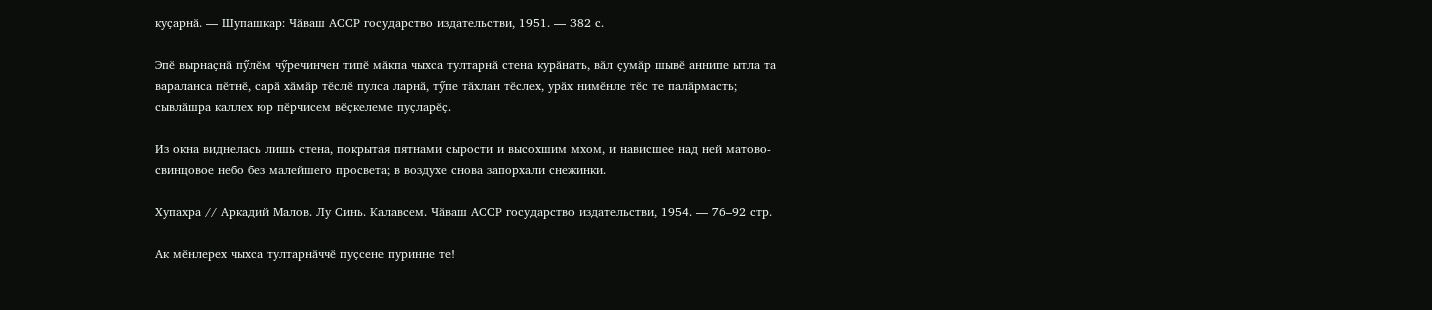куҫарнӑ. — Шупашкар: Чӑваш АССР государство издательстви, 1951. — 382 с.

Эпӗ вырнаҫнӑ пӳлӗм чӳречинчен типӗ мӑкпа чыхса тултарнӑ стена курӑнать, вӑл ҫумӑр шывӗ аннипе ытла та вараланса пӗтнӗ, сарӑ хӑмӑр тӗслӗ пулса ларнӑ, тӳпе тӑхлан тӗслех, урӑх нимӗнле тӗс те палӑрмасть; сывлӑшра каллех юр пӗрчисем вӗҫкелеме пуҫларӗҫ.

Из окна виднелась лишь стена, покрытая пятнами сырости и высохшим мхом, и нависшее над ней матово-свинцовое небо без малейшего просвета; в воздухе снова запорхали снежинки.

Хупахра // Аркадий Малов. Лу Синь. Калавсем. Чӑваш АССР государство издательстви, 1954. — 76–92 стр.

Ак мӗнлерех чыхса тултарнӑччӗ пуҫсене пуринне те!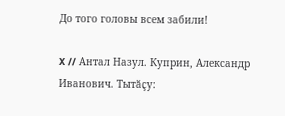До того головы всем забили!

X // Антал Назул. Куприн, Александр Иванович. Тытӑҫу: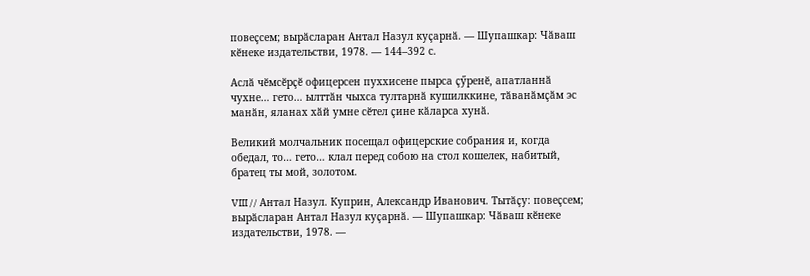повеҫсем; вырӑсларан Антал Назул куҫарнӑ. — Шупашкар: Чӑваш кӗнеке издательстви, 1978. — 144–392 с.

Аслӑ чӗмсӗрҫӗ офицерсен пуххисене пырса ҫӳренӗ, апатланнӑ чухне… гето… ылттӑн чыхса тултарнӑ кушилккине, тӑванӑмҫӑм эс манӑн, яланах хӑй умне сӗтел ҫине кӑларса хунӑ.

Великий молчальник посещал офицерские собрания и, когда обедал, то… гето… клал перед собою на стол кошелек, набитый, братец ты мой, золотом.

VIII // Антал Назул. Куприн, Александр Иванович. Тытӑҫу: повеҫсем; вырӑсларан Антал Назул куҫарнӑ. — Шупашкар: Чӑваш кӗнеке издательстви, 1978. —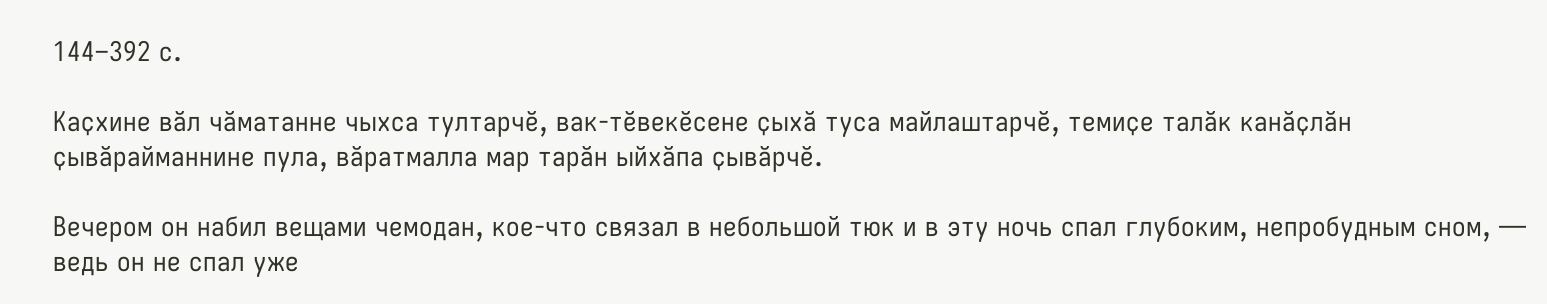144–392 с.

Каҫхине вӑл чӑматанне чыхса тултарчӗ, вак-тӗвекӗсене ҫыхӑ туса майлаштарчӗ, темиҫе талӑк канӑҫлӑн ҫывӑрайманнине пула, вӑратмалла мар тарӑн ыйхӑпа ҫывӑрчӗ.

Вечером он набил вещами чемодан, кое-что связал в небольшой тюк и в эту ночь спал глубоким, непробудным сном, — ведь он не спал уже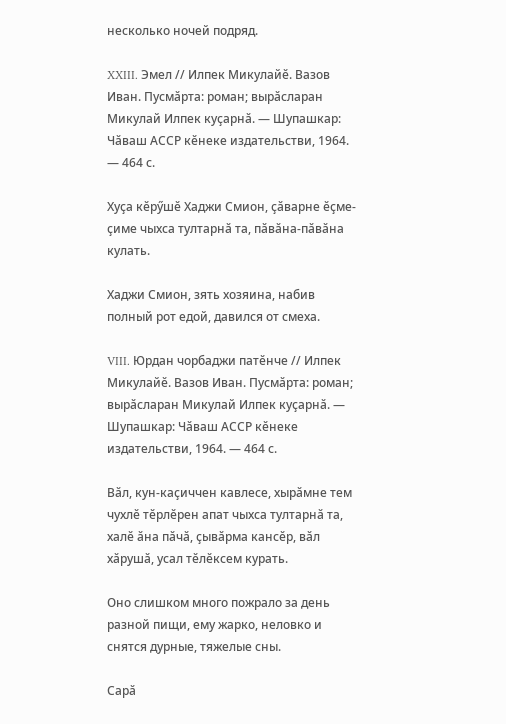несколько ночей подряд.

XXIII. Эмел // Илпек Микулайӗ. Вазов Иван. Пусмӑрта: роман; вырӑсларан Микулай Илпек куҫарнӑ. — Шупашкар: Чӑваш АССР кӗнеке издательстви, 1964. — 464 с.

Хуҫа кӗрӳшӗ Хаджи Смион, ҫӑварне ӗҫме-ҫиме чыхса тултарнӑ та, пӑвӑна-пӑвӑна кулать.

Хаджи Смион, зять хозяина, набив полный рот едой, давился от смеха.

VIII. Юрдан чорбаджи патӗнче // Илпек Микулайӗ. Вазов Иван. Пусмӑрта: роман; вырӑсларан Микулай Илпек куҫарнӑ. — Шупашкар: Чӑваш АССР кӗнеке издательстви, 1964. — 464 с.

Вӑл, кун-каҫиччен кавлесе, хырӑмне тем чухлӗ тӗрлӗрен апат чыхса тултарнӑ та, халӗ ӑна пӑчӑ, ҫывӑрма кансӗр, вӑл хӑрушӑ, усал тӗлӗксем курать.

Оно слишком много пожрало за день разной пищи, ему жарко, неловко и снятся дурные, тяжелые сны.

Сарӑ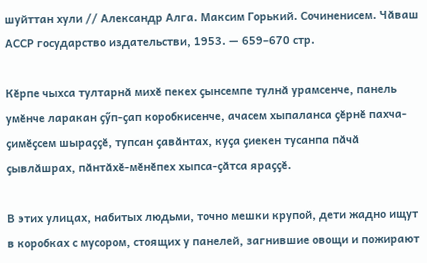шуйттан хули // Александр Алга. Максим Горький. Сочиненисем. Чӑваш АССР государство издательстви, 1953. — 659–670 стр.

Кӗрпе чыхса тултарнӑ михӗ пекех ҫынсемпе тулнӑ урамсенче, панель умӗнче ларакан ҫӳп-ҫап коробкисенче, ачасем хыпаланса ҫӗрнӗ пахча-ҫимӗҫсем шыраҫҫӗ, тупсан ҫавӑнтах, куҫа ҫиекен тусанпа пӑчӑ ҫывлӑшрах, пӑнтӑхӗ-мӗнӗпех хыпса-ҫӑтса яраҫҫӗ.

В этих улицах, набитых людьми, точно мешки крупой, дети жадно ищут в коробках с мусором, стоящих у панелей, загнившие овощи и пожирают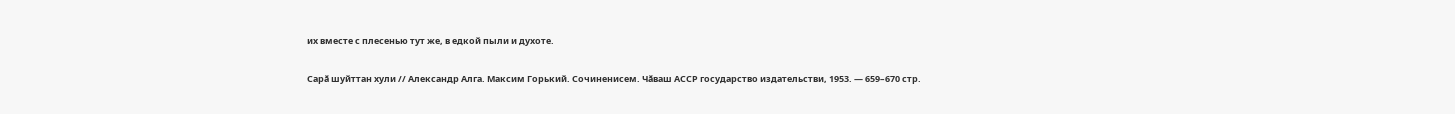их вместе с плесенью тут же, в едкой пыли и духоте.

Сарӑ шуйттан хули // Александр Алга. Максим Горький. Сочиненисем. Чӑваш АССР государство издательстви, 1953. — 659–670 стр.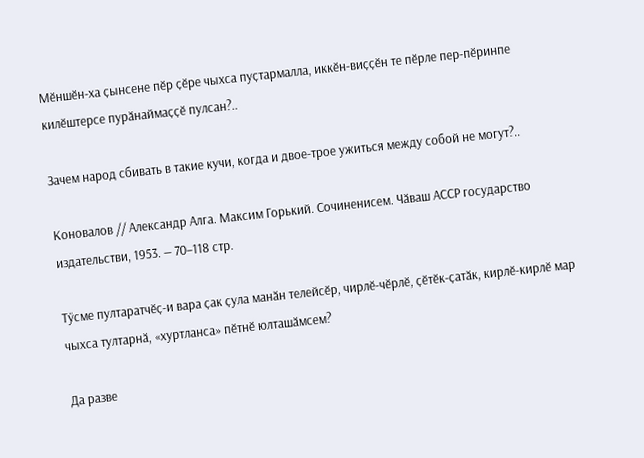Мӗншӗн-ха ҫынсене пӗр ҫӗре чыхса пуҫтармалла, иккӗн-виҫҫӗн те пӗрле пер-пӗринпе килӗштерсе пурӑнаймаҫҫӗ пулсан?..

Зачем народ сбивать в такие кучи, когда и двое-трое ужиться между собой не могут?..

Коновалов // Александр Алга. Максим Горький. Сочиненисем. Чӑваш АССР государство издательстви, 1953. — 70–118 стр.

Тӳсме пултаратчӗҫ-и вара ҫак ҫула манӑн телейсӗр, чирлӗ-чӗрлӗ, ҫӗтӗк-ҫатӑк, кирлӗ-кирлӗ мар чыхса тултарнӑ, «хуртланса» пӗтнӗ юлташӑмсем?

Да разве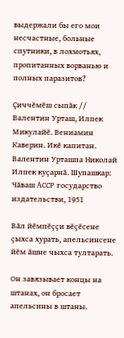выдержали бы его мои несчастные, больные спутники, в лохмотьях, пропитанных ворванью и полных паразитов?

Ҫиччӗмӗш сыпӑк // Валентин Урташ, Илпек Микулайӗ. Вениамин Каверин. Икӗ капитан. Валентин Урташпа Николай Илпек куҫарнӑ. Шупашкар: Чӑваш АССР государство издательстви, 1951

Вӑл йӗмпӗҫҫи вӗҫӗсене ҫыхса хурать, апельсинсене йӗм ӑшне чыхса тултарать.

Он завязывает концы на штанах, он бросает апельсины в штаны.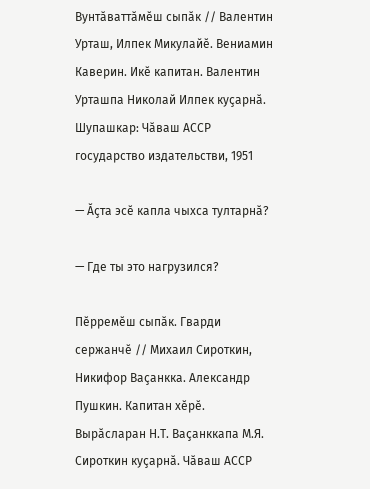Вунтӑваттӑмӗш сыпӑк // Валентин Урташ, Илпек Микулайӗ. Вениамин Каверин. Икӗ капитан. Валентин Урташпа Николай Илпек куҫарнӑ. Шупашкар: Чӑваш АССР государство издательстви, 1951

— Ӑҫта эсӗ капла чыхса тултарнӑ?

— Где ты это нагрузился?

Пӗрремӗш сыпӑк. Гварди сержанчӗ // Михаил Сироткин, Никифор Ваҫанкка. Александр Пушкин. Капитан хӗрӗ. Вырӑсларан Н.Т. Ваҫанккапа М.Я. Сироткин куҫарнӑ. Чӑваш АССР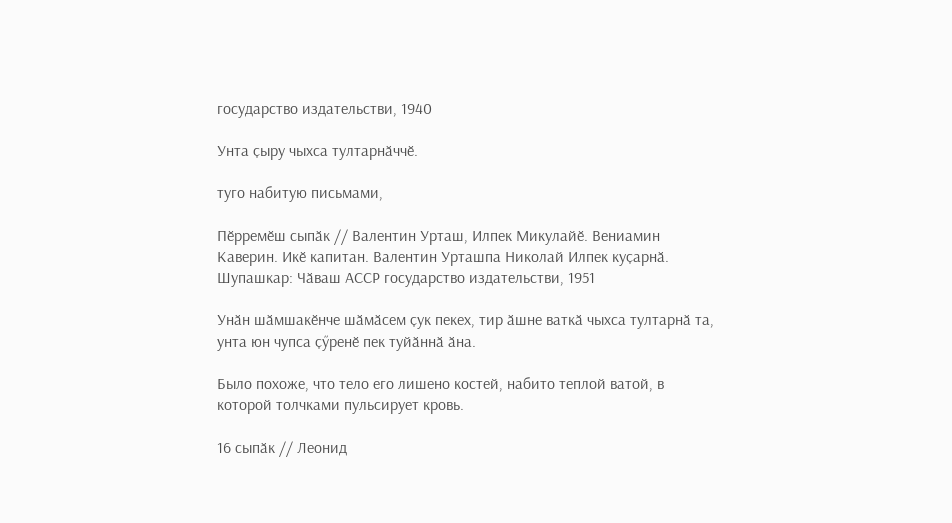государство издательстви, 1940

Унта ҫыру чыхса тултарнӑччӗ.

туго набитую письмами,

Пӗрремӗш сыпӑк // Валентин Урташ, Илпек Микулайӗ. Вениамин Каверин. Икӗ капитан. Валентин Урташпа Николай Илпек куҫарнӑ. Шупашкар: Чӑваш АССР государство издательстви, 1951

Унӑн шӑмшакӗнче шӑмӑсем ҫук пекех, тир ӑшне ваткӑ чыхса тултарнӑ та, унта юн чупса ҫӳренӗ пек туйӑннӑ ӑна.

Было похоже, что тело его лишено костей, набито теплой ватой, в которой толчками пульсирует кровь.

16 сыпӑк // Леонид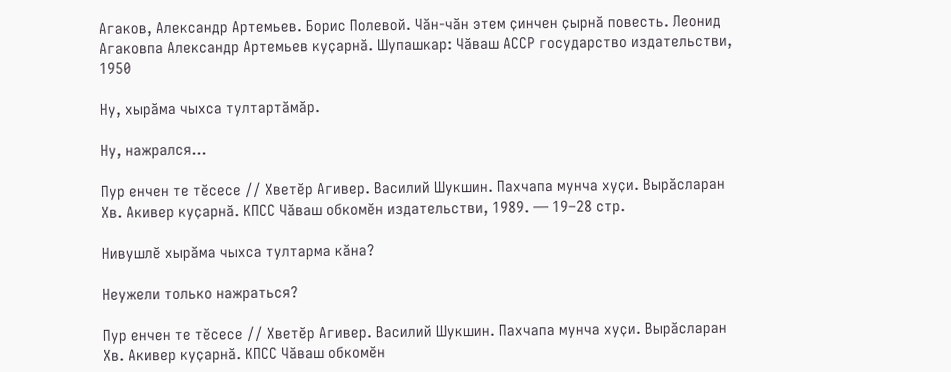Агаков, Александр Артемьев. Борис Полевой. Чӑн-чӑн этем ҫинчен ҫырнӑ повесть. Леонид Агаковпа Александр Артемьев куҫарнӑ. Шупашкар: Чӑваш АССР государство издательстви, 1950

Ну, хырӑма чыхса тултартӑмӑр.

Ну, нажрался…

Пур енчен те тӗсесе // Хветӗр Агивер. Василий Шукшин. Пахчапа мунча хуҫи. Вырӑсларан Хв. Акивер куҫарнӑ. КПСС Чӑваш обкомӗн издательстви, 1989. — 19–28 стр.

Нивушлӗ хырӑма чыхса тултарма кӑна?

Неужели только нажраться?

Пур енчен те тӗсесе // Хветӗр Агивер. Василий Шукшин. Пахчапа мунча хуҫи. Вырӑсларан Хв. Акивер куҫарнӑ. КПСС Чӑваш обкомӗн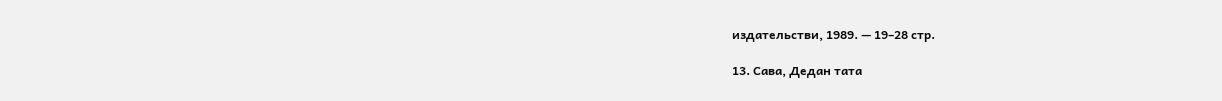издательстви, 1989. — 19–28 стр.

13. Сава, Дедан тата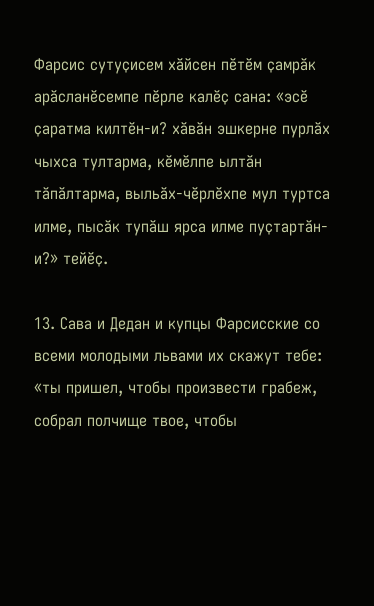Фарсис сутуҫисем хӑйсен пӗтӗм ҫамрӑк арӑсланӗсемпе пӗрле калӗҫ сана: «эсӗ ҫаратма килтӗн-и? хӑвӑн эшкерне пурлӑх чыхса тултарма, кӗмӗлпе ылтӑн тӑпӑлтарма, выльӑх-чӗрлӗхпе мул туртса илме, пысӑк тупӑш ярса илме пуҫтартӑн-и?» тейӗҫ.

13. Сава и Дедан и купцы Фарсисские со всеми молодыми львами их скажут тебе: «ты пришел, чтобы произвести грабеж, собрал полчище твое, чтобы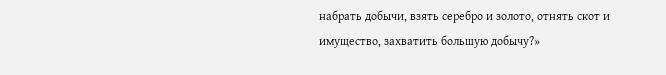набрать добычи, взять серебро и золото, отнять скот и имущество, захватить большую добычу?»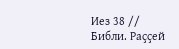Иез 38 // Библи. Раҫҫей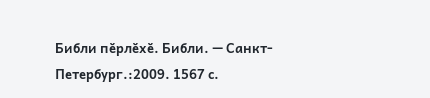Библи пӗрлӗхӗ. Библи. — Санкт-Петербург.:2009. 1567 с.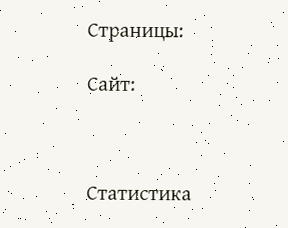Страницы:

Сайт:



Статистика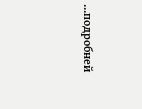...подробней